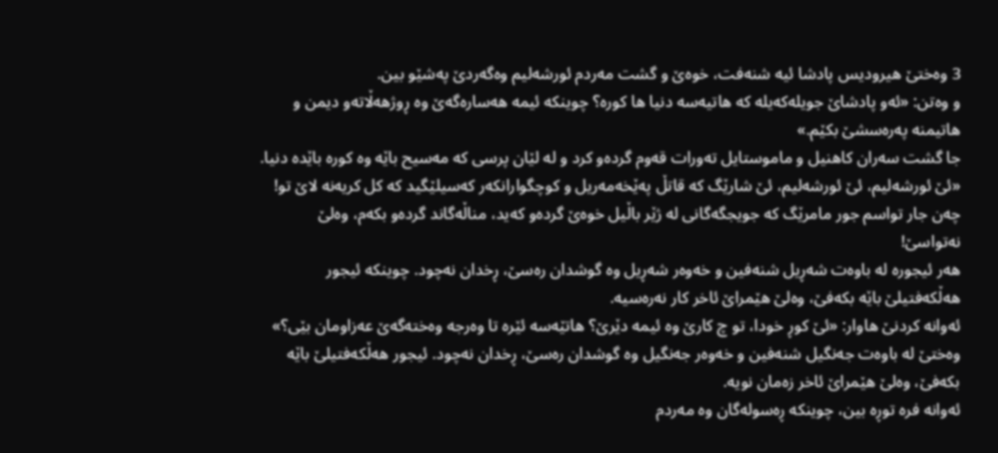3 وەختێ هیرودیس پادشا ئیه شنەفت، خوەێ و گشت مەردم ئورشەلیم وەگەردێ پەشێو بین.
و وەتن: «ئەو پادشاێ جویلەکەیله که هاتیەسه دنیا ها کوره؟ چوینکه ئیمه هەسارەگەێ وه ڕوژهەڵاتەو دیمن و هاتیمنه پەرەسشێ بکێم.»
جا گشت سەران کاهنیل و ماموستایل تەورات قەوم گردەو کرد و له لێان پرسی که مەسیح باێه وه کوره باێده دنیا.
«ئێ ئورشەلیم، ئێ ئورشەلیم، ئێ شارێگ که قاتڵ پەێخەمەریل و کوچگوارانکەر کەسیلێگید که کل کریەنه لاێ تو! چەن جار تواسم جور مامرێگ که جویجگەگانی له ژێر باڵیل خوەێ گردەو کەید، مناڵەگاند گردەو بکەم، وەلێ نەتواسێ!
هەر ئیجوره له باوەت شەڕیل شنەفین و خەوەر شەڕیل وه گوشدان رەسێ، ڕخدان نەچود. چوینکه ئیجور هەڵکەفتیلێ باێه بکەفێ، وەلێ هێمراێ ئاخر کار نەرەسیه.
ئەوانه کردنێ هاوار: «ئێ کوڕ خودا، تو چ کارێ وه ئیمه دێرێ؟ هاتێەسه ئێره تا وەرجه وەختەگەێ عەزاومان بێی؟»
وەختێ له باوەت جەنگیل شنەفین و خەوەر جەنگیل وه گوشدان رەسێ، ڕخدان نەچود. ئیجور هەڵکەفتیلێ باێه بکەفێ، وەلێ هێمراێ ئاخر زەمان نویه.
ئەوانه فره توڕه بین، چوینکه ڕەسولەگان وه مەردم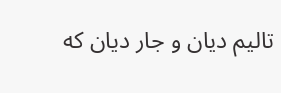تالیم دیان و جار دیان که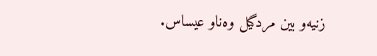زنیەو بین مردگیل وەناو عیساس.